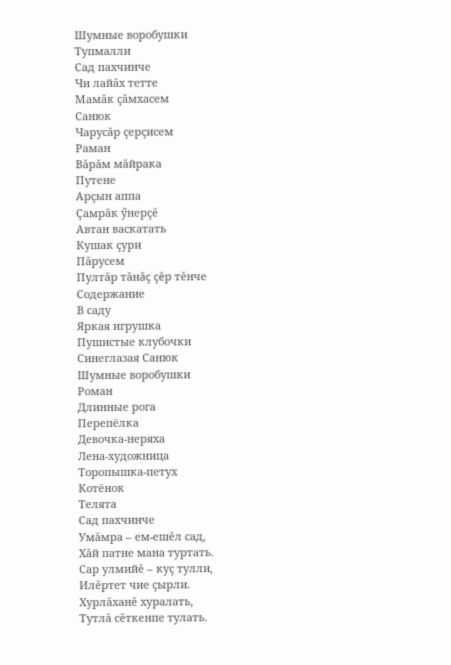Шумные воробушки
Тупмалли
Сад пахчинче
Чи лайăх тетте
Мамăк çăмхасем
Санюк
Чарусăр çерçисем
Раман
Вăрăм мăйрака
Путене
Арçын аппа
Çамрăк ӳнерçĕ
Автан васкатать
Кушак çури
Пăрусем
Пултăр тăнăç çĕр тĕнче
Содержание
В саду
Яркая игрушка
Пушистые клубочки
Синеглазая Санюк
Шумные воробушки
Роман
Длинные рога
Перепёлка
Девочка-неряха
Лена-художница
Торопышка-петух
Котёнок
Телята
Сад пахчинче
Умăмра – ем-ешĕл сад,
Хăй патне мана туртать.
Сар улмийĕ – куç тулли,
Илĕртет чие çырли.
Хурлăханĕ хуралать,
Тутлă сĕткенпе тулать.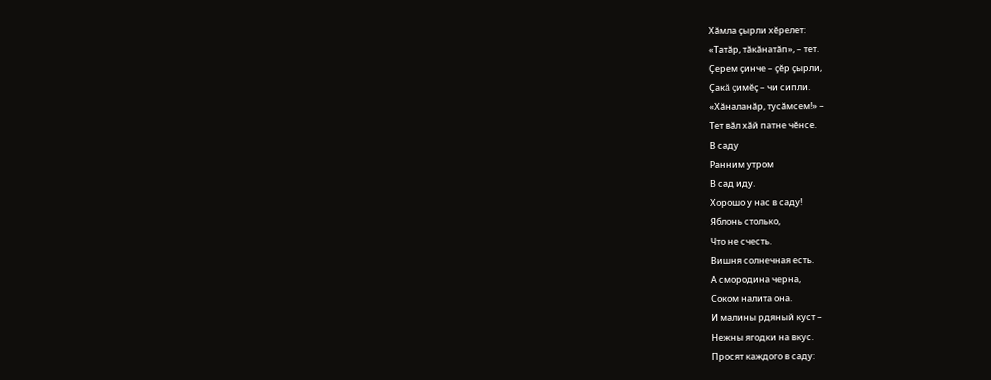Хăмла çырли хĕрелет:
«Татăр, тăкăнатăп», – тет.
Çерем çинче – çĕр çырли,
Çакă çимĕç – чи сипли.
«Хăналанăр, тусăмсем!» –
Тет вăл хăй патне чĕнсе.
В саду
Ранним утром
В сад иду.
Хорошо у нас в саду!
Яблонь столько,
Что не счесть.
Вишня солнечная есть.
А смородина черна,
Соком налита она.
И малины рдяный куст –
Нежны ягодки на вкус.
Просят каждого в саду: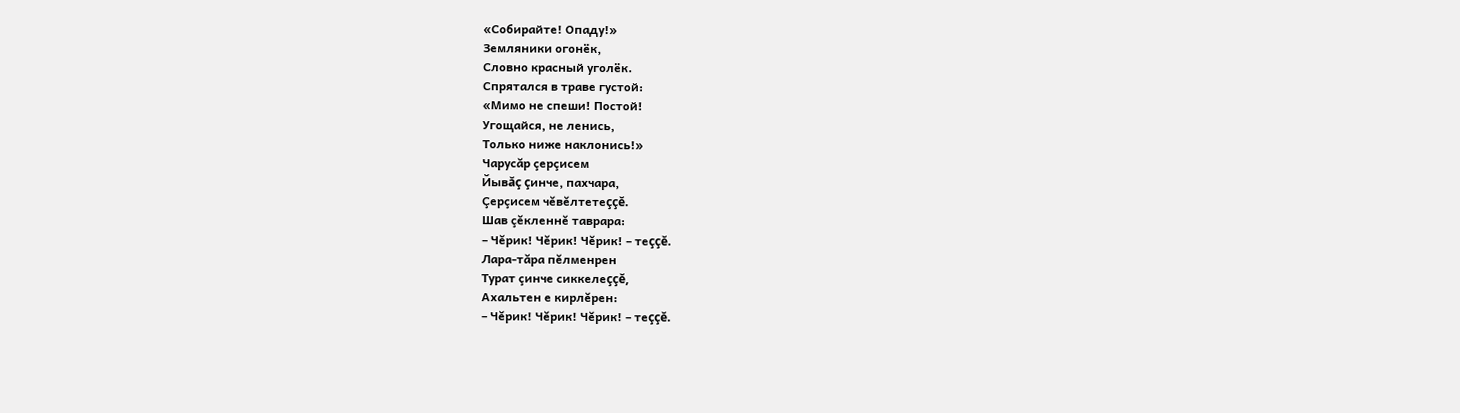«Собирайте! Опаду!»
Земляники огонёк,
Словно красный уголёк.
Спрятался в траве густой:
«Мимо не спеши! Постой!
Угощайся, не ленись,
Только ниже наклонись!»
Чарусăр çерçисем
Йывăç çинче, пахчара,
Çерçисем чĕвĕлтетеççĕ.
Шав çĕкленнĕ таврара:
– Чĕрик! Чĕрик! Чĕрик! – теççĕ.
Лара-тăра пĕлменрен
Турат çинче сиккелеççĕ,
Ахальтен е кирлĕрен:
– Чĕрик! Чĕрик! Чĕрик! – теççĕ.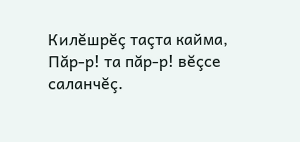Килĕшрĕç таçта кайма,
Пăр-р! та пăр-р! вĕçсе саланчĕç.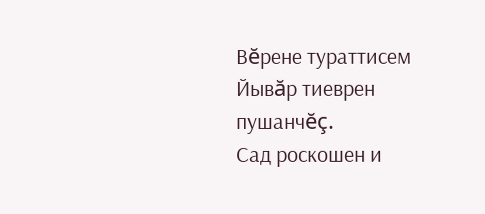Вĕрене тураттисем
Йывăр тиеврен пушанчĕç.
Сад роскошен и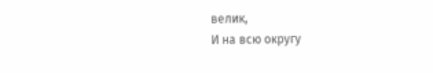велик,
И на всю округу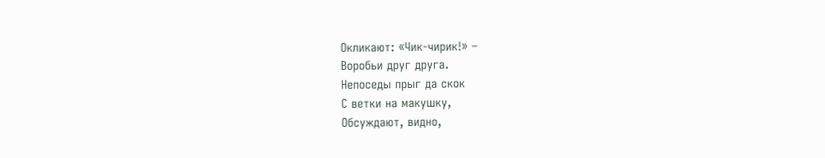Окликают: «Чик-чирик!» –
Воробьи друг друга.
Непоседы прыг да скок
С ветки на макушку,
Обсуждают, видно,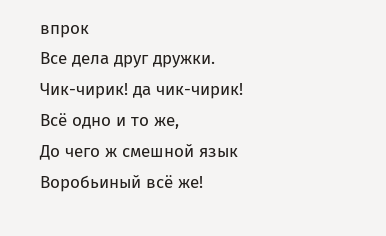впрок
Все дела друг дружки.
Чик-чирик! да чик-чирик!
Всё одно и то же,
До чего ж смешной язык
Воробьиный всё же!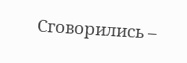Сговорились –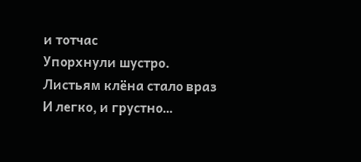и тотчас
Упорхнули шустро.
Листьям клёна стало враз
И легко, и грустно…